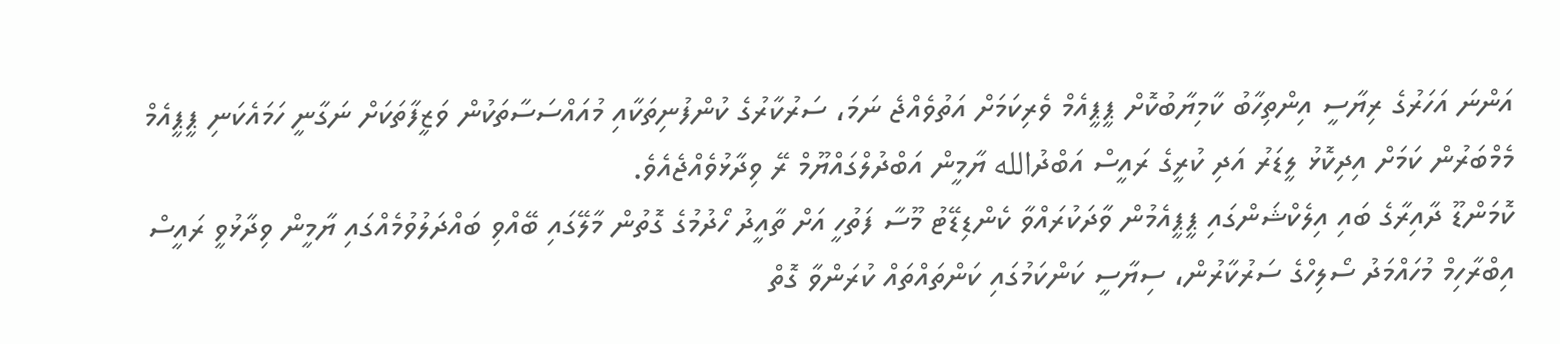އަންނަ އަހަރުގެ ރިޔާސީ އިންތިހާބު ކާމިޔާބުކޮށް ޕީޕީއެމް ވެރިކަމަށް އަތުވެއްޖެ ނަމަ، ސަރުކާރުގެ ކުންފުނިތަކާއި މުއައްސަސާތަކުން ވަޒީފާތަކަށް ނަގާނީ ހަމައެކަނި ޕީޕީއެމް މެމްބަރުން ކަމަށް އިދިކޮޅު ލީޑަރު އަދި ކުރީގެ ރައީސް އަބްދުالله ޔާމީން އަބްދުލްގައްޔޫމް ރޭ ވިދާޅުވެއްޖެއެވެ.
ކޮމަންޑޫ ދާއިރާގެ ބައި އިލެކްޝަންގައި ޕީޕީއެމުން ވާދަކުރައްވާ ކެންޑިޑޭޓު މޫސާ ފަތުހީ އަށް ތާއީދު ހޯދުމުގެ ގޮތުން މާލޭގައި ބޭއްވި ބައްދަލުވުމެއްގައި ޔާމީން ވިދާޅުވީ ރައީސް އިބްރާހިމް މުހައްމަދު ސޯލިހްގެ ސަރުކާރުން، ސިޔާސީ ކަންކަމުގައި ކަންތައްތައް ކުރަންވާ ގޮތް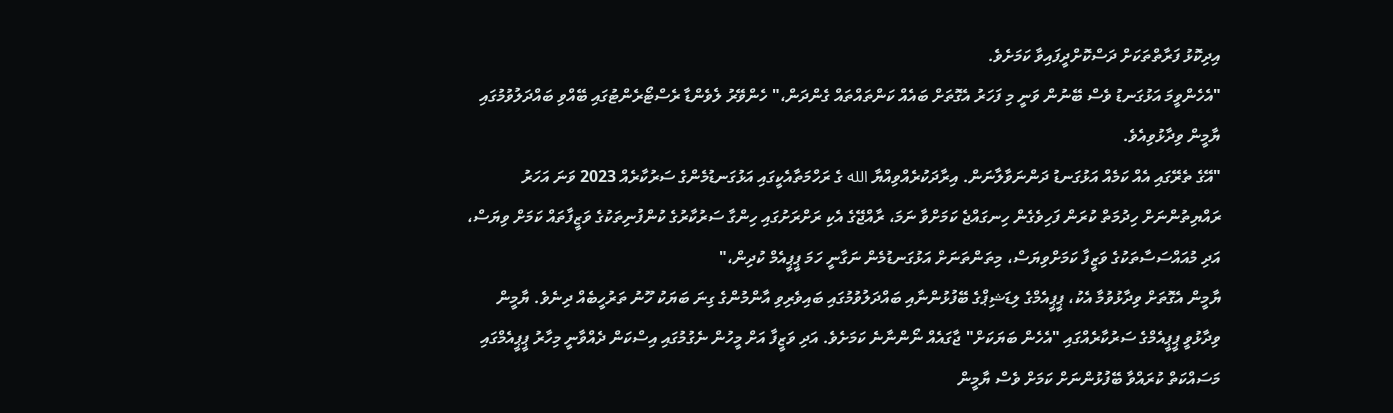އިދިކޮޅު ފަރާތްތަކަށް ދަސްކޮށްދީފައިވާ ކަމަށެވެ.
"އެހެންވީމަ އަޅުގަނޑު ވެސް ބޭނުން ވަނީ މި ފަހަރު އެގޮތަށް ބައެއް ކަންތައްތައް ގެންދަން،" ހެންވޭރު ލެވެންޑާ ރެސްޓޯރެންޓުގައި ބޭއްވި ބައްދަލުވުމުގައި ޔާމީން ވިދާޅުވިއެވެ.
"އޭގެ ތެރޭގައި އެއް ކަމެއް އަޅުގަނޑު ދަންނަވާލާނަން. އިރާދަކުރެއްވިއްޔާ الله ގެ ރަހްމަތާއެކީގައި އަޅުގަނޑުމެންގެ ސަރުކާރެއް 2023 ވަނަ އަހަރު ރައްޔިތުންނަށް ހިދުމަތް ކުރަން ފަހިވެގެން ހިނގައްޖެ ކަމަށްވާ ނަމަ، ރާއްޖޭގެ އެކި ރަށްރަށުގައި ހިންގާ ސަރުކާރުގެ ކުންފުނިތަކުގެ ވަޒީފާތައް ކަމަށް ވިޔަސް، އަދި މުއައްސަސާތަކުގެ ވަޒީފާ ކަމަށްވިޔަސް، މިތަންތަނަށް އަޅުގަނޑުމެން ނަގާނީ ހަމަ ޕީޕީއެމް ކުދިން،"
ޔާމީން އެގޮތަށް ވިދާޅުވުމާ އެކު، ޕީޕީއެމްގެ ލިޑަޝިޕްގެ ބޭފުޅުންނާއި ބައްދަލުވުމުގައި ބައިވެރިވި އާންމުންގެ ގިނަ ބަޔަކު ހޫނު ތަރުހީބެއް ދިނެވެ. ޔާމީން ވިދާޅުވީ ޕީޕީއެމްގެ ސަރުކާރެއްގައި "އެހެން ބަޔަކަށް" ޖާގައެއް ނޯންނާނެ ކަމަށެވެ. އަދި ވަޒީފާ އަށް މީހުން ނެގުމުގައި އިސްކަން ދެއްވާނީ މިހާރު ޕީޕީއެމްގައި މަސައްކަތް ކުރައްވާ ބޭފުޅުންނަށް ކަމަށް ވެސް ޔާމީން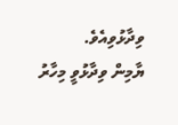ވިދާޅުވިއެވެ.
ޔާމިން ވިދާޅުވީ މިހާރު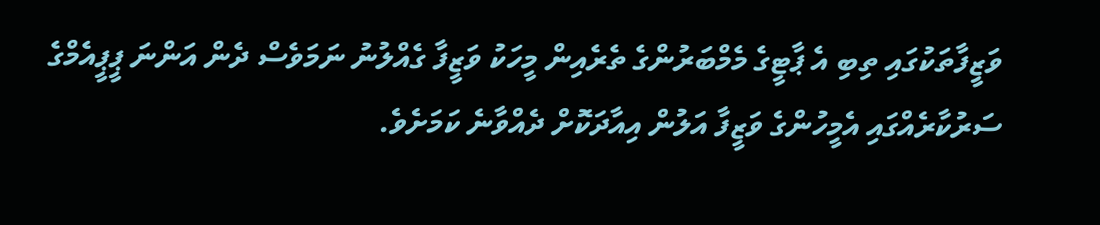ވަޒީފާތަކުގައި ތިބި އެ ޕާޓީގެ މެމްބަރުންގެ ތެރެއިން މީހަކު ވަޒީފާ ގެއްލުނު ނަމަވެސް ދެން އަންނަ ޕީޕީއެމްގެ ސަރުކާރެއްގައި އެމީހުންގެ ވަޒީފާ އަލުން އިއާދަކޮށް ދެއްވާނެ ކަމަށެވެ.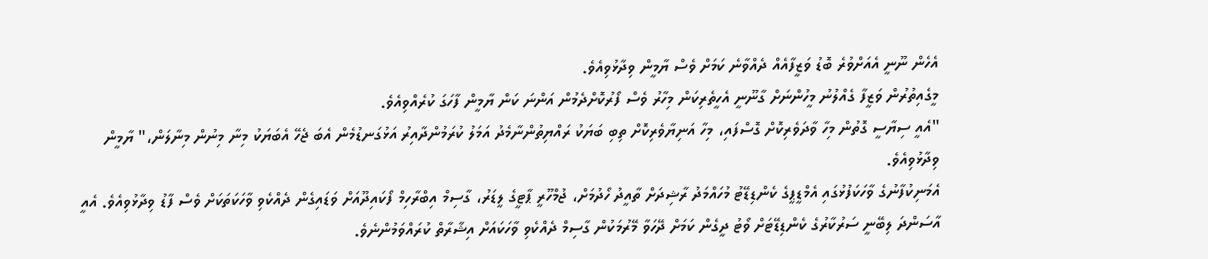އެހެން ނޫނީ އެއަށްވުރެ ބޮޑު ވަޒީފާއެއް ދެއްވާނެ ކަމަށް ވެސް ޔާމީން ވިދާޅުވިއެވެ.
މީގެއިތުރުން ވަޒީފާ ގެއްލުނު މީހުންނަށް ގާނޫނީ އެހީތެރިކަން މިހާރު ވެސް ފޯރުކޮށްދެމުން އަންނަ ކަން ޔާމީން ފާހަގަ ކުރެއްވިއެވެ.
"އެއީ ސިޔާސީ ގޮތުން މިހާ ވާދަވެރިކޮށް ގޮސްފައި، މިހާ އަނިޔާވެރިކޮށް ތިބި ބަޔަކު ރައްޔިތުންނާމެދު އަމަލު ކުރަމުންދާއިރު އަޅުގަނޑުމެން އެބަ ޖެހޭ އެބަޔަކު މިނާ މިނުން މިނާލަން،" ޔާމީން ވިދާޅުވިއެވެ.
އެމަނިކުފާނުގެ ވާހަކަފުޅުގައި އެމްޑީޕީގެ ކެންޑިޑޭޓު މުހައްމަދު ރާޝިދަށް ތާއީދު ހޯދުމަށް، ޖުމްހޫރީ ޕާޓީގެ ލީޑަރު، ގާސިމް އިބްރާހިމް ފޯކައިދޫއަށް ވަޑައިގެން ދެއްކެވި ވާހަކަތަކަށް ވެސް ފާޑު ވިދާޅުވިއެވެ. އެއީ އާސަންދަ ލިބޭނީ ސަރުކާރުގެ ކެންޑިޑޭޓަށް ވޯޓު ދީގެން ކަމަށް ދޭހަވާ މޭރުމަކުން ގާސިމް ދެއްކެވި ވާހަކައަށް އިޝާރާތް ކުރައްވަމުންނެވެ.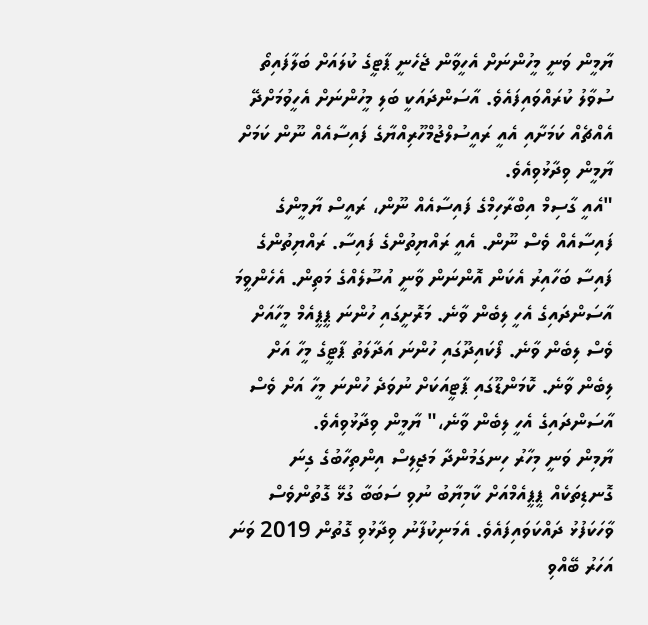ޔާމީން ވަނީ މީހުންނަށް އެހީވާން ޖެހެނީ ޕާޓީގެ ކުލައަށް ބަލާފައިތޯ ސުވާލު ކުރައްވައިފައެވެ. އާސަންދައަކީ ބަލި މީހުންނަށް އެހީވުމަށްދޭ އެއްޗެއް ކަމަށާއި އެއީ ރައީސުލްޖުމްހޫރިއްޔާގެ ފައިސާއެއް ނޫން ކަމަށް ޔާމީން ވިދާޅުވިއެވެ.
"އެއީ ގާސިމް އިބްރާހިމްގެ ފައިސާއެއް ނޫން، ރައީސް ޔާމީންގެ ފައިސާއެއް ވެސް ނޫން. އެއީ ރައްޔިތުންގެ ފައިސާ. ރައްޔިތުންގެ ފައިސާ ބަހާއިރު އެކަން އޮންނަން ވާނީ އުސޫލެއްގެ މަތިން. އެހެންވީމަ އާސަންދައިގެ އެހީ ލިބެން ވާނެ. މަރޮށީގައި ހުންނަ ޕީޕީއެމް މީހާއަށް ވެސް ލިބެން ވާނެ. ފޯކައިދޫގައި ހުންނަ އަދާލަތު ޕާޓީގެ މީހާ އަށް ލިބެން ވާނެ. ކޮމަންޑޫގައި ޕާޓީއަކަށް ނުވަދެ ހުންނަ މީހާ އަށް ވެސް އާސަންދައިގެ އެހީ ލިބެން ވާނެ،" ޔާމީން ވިދާޅުވިއެވެ.
ޔާމިން ވަނީ މިހާރު ހިނގަމުންދާ މަޖިލިސް އިންތިހާބުގެ ގިނަ ގޮނޑިތަކެއް ޕީޕީއެމްއަށް ކާމިޔާބު ނުވި ސަބަބާ ގުޅޭ ގޮތުންވެސް ވާހަކަފުޅު ދައްކަވައިފައެވެ. އެމަނިކުފާނު ވިދާޅުވި ގޮތުން 2019 ވަނަ އަހަރު ބޭއްވި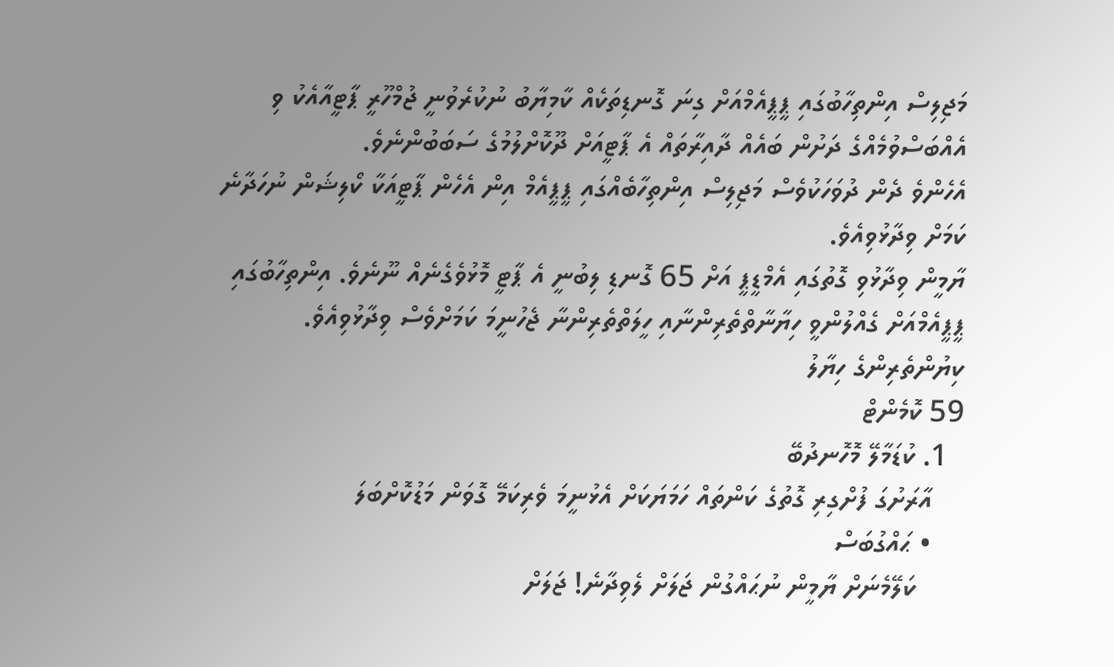މަޖިލިސް އިންތިހާބުގައި ޕީޕީއެމްއަށް ގިނަ ގޮނޑިތަކެއް ކާމިޔާބު ނުކުރެވުނީ ޖުމްހޫރީ ޕާޓީއާއެކު ވި އެއްބަސްވުމެއްގެ ދަށުން ބައެއް ދާއިރާތައް އެ ޕާޓީއަށް ދޫކޮށްލުމުގެ ސަބަބުންނެވެ.
އެހެންވެ ދެން ދުވަހަކުވެސް މަޖިލިސް އިންތިހާބެއްގައި ޕީޕީއެމް އިން އެހެން ޕާޓީއަކާ ކޯލިޝަން ނުހަދާނެ ކަމަށް ވިދާޅުވިއެވެ.
ޔާމީން ވިދާޅުވި ގޮތުގައި އެމްޑީޕީ އަށް 65 ގޮނޑި ލިބުނީ އެ ޕާޓީ މޮޅުވެގެނެއް ނޫނެވެ. އިންތިހާބުގައި ޕީޕީއެމްއަށް ގެއްލުންވީ ހިޔާނާތްތެރިންނާއި ހީލަތްތެރިންނާ ޖެހުނީމަ ކަމަށްވެސް ވިދާޅުވިއެވެ.
ކިޔުންތެރިންގެ ހިޔާލު
59 ކޮމެންޓް
  1. ކުޑަމާލޭ މޮހޮނދުބޭ
    އާރަށުގަ ފުށްގިރި ގޮތުގެ ކަންތައް ހަމަޔަކަށް އެޅުނީމަ ވެރިކަމޭ ގޮވަން މަޑުކޮށްބަލަ
    • ޙައްގުބަސް
      ކަލޭމެނަށް ޔާމީން ނުޙައްގުން ޖަލަށް ލެވިދާނެ! ޖަލަށް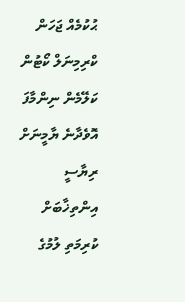ޙުކުމެއް ޖަހަން ކްރިމިނަލް ކޯޓުން ކަލޭމެން ނިންމާފަ އޮވެދާނެ ޔާމީނަށް ރިޔާސީ އިންތިޚާބަށް ކުރިމަތި ލުމުގެ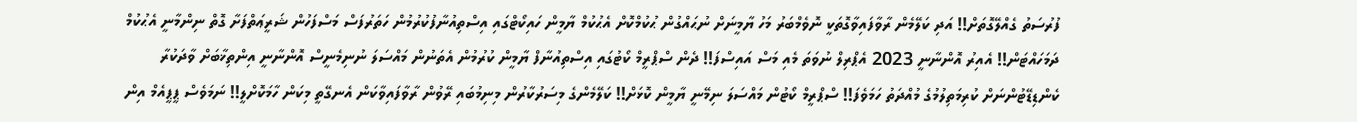ފުރުސަތު ގެއްލޭގޮތަށް!! އަދި ކަލޭމެން ރާވާފައިވާގޮތަކީ ނޮވެމްބަރު މަހު ޔާމީނަށް ނުޙައްގުން ޙުކުމްކޮށް އެޙުކުމް ޔާމީން ހައިކޯޓްގައި އިސްތިއުނާފުކުރުމުން ހަތަރުފަސް މަސްފަހުން ޝަރީޢަތްފަށާ ގޮތް ނިންމާނީ އެޙުކުމް ދަމަހައްޓަން!! އެއިރު އޮންނާނީ 2023 އެޕްރިލް ނުވަތަ މެއި މަސް އައިސްފަ!! ދެން ސްޕްރީމް ކޯޓުގައި އިސްތިއުނާފް ޔާމީން ކުރުމުން އެތަނުން މައްސަލަ ނުނިމެނީސް އޮންނާނީ އިންތިޚާބަށް ވާދަކުރާ ކެންޑިޑޭޓުންނަށް ކުރިމަތިލުމުގެ މުއްދަތު ހަމަވެފަ!! ސްޕްރީމް ކޯޓުން މައްސަލަ ނިމޭނީ ޔާމީން ކޮޅަށް!! ކަލޭމެންގެ މިސަރުކާރުން މިނިމުބައި ރޭވުން ރާވާފައިވާކަން އެނގޭތީ މިކަން ހާމަކޮށްލީ!! ނަމަވެސް ޕީޕީއެމް އިން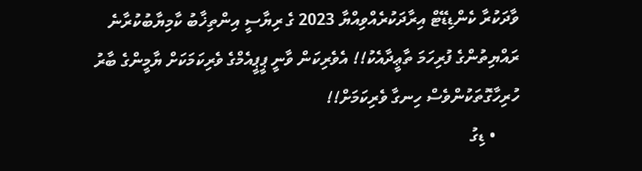ވާދަކުރާ ކެންޑިޑޭޓް އިރާދަކުރެއްވިއްޔާ 2023 ގެ ރިޔާސީ އިންތިޚާބު ކާމިޔާބުކުރާނެ ރައްޔިތުންގެ ފުރިހަމަ ތާޢީދާއެކު!! އެވެރިކަން ވާނީ ޕީޕީއެމްގެ ވެރިކަމަކަށް ޔާމީންގެ ބާރު ހުރިހާގޮތަކުންވެސް ހިނގާ ވެރިކަމަށް!!
      • ޑިގު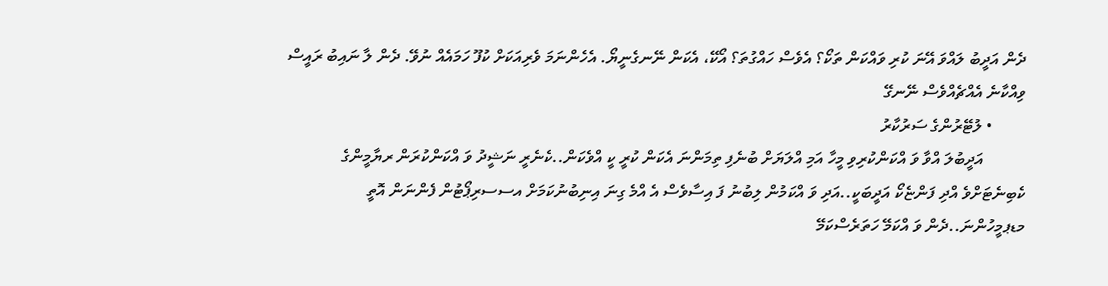ދެން އަދީބު ލައްވަ އޭނަ ކުރި ވައްކަން ތަކޯ؟ އެވެސް ހައްގުތަ؟ އޯކޭ، އެކަން ނޭނގެނީޔޯ. އެހެންނަމަ ވެރިއަކަށް ކުފޫ ހަމައެއް ނުވޭ. ދެން ލާ ނައިބު ރައީސް ވިއްކާނެ އެއްޗެއްވެސް ނޭނގޭ
        • ލުޓޭރުންގެ ސަރުކާރު
          އަދީބުލަ އްވާ ވަ އްކަންކުރިވި މީހާ އަމި އްލަޔަށް ބުނެފި ތިމަންނަ އެކަން ކުރީ ކީ އްވެކަން..ކެނެރީ ނަޝީދު ވަ އްކަންކުރަން ރޔާމީންގެ ކެބިނެޓަށްވެ އްދި ފަންޏެކޯ އަދީބަކީ..އަދި ވަ އްކަމުން ލިބުނު ފަ އިސާވެސް އެ އްމެ ގިނަ އިނިބުނުކަމަށް އސސރިޕޯޓުން ފެންނަން އޮތީ މޑޕމީހުންނަ..ދެން ވަ އްކަމޭ ހަތަރެސްކަމޭ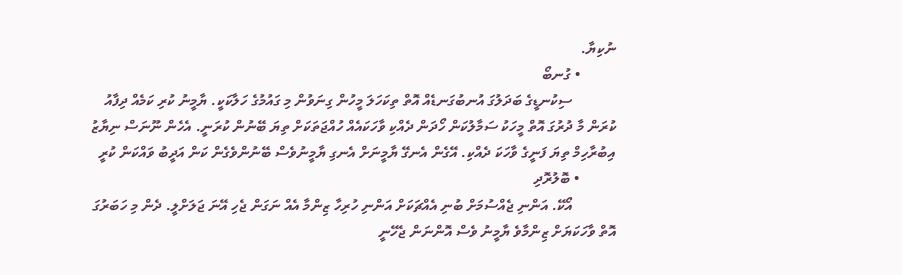ނުކިޔާ.
          • ގުނބޯ
            ސިކުނޑީގެ ބަދަލުގަ އުނބުގަނޑެއް އޮތް ތިކަހަލަ މީހުން ގިނަވުން މި ގައުމުގެ ހަލާކަކީ. ޔާމީނު ކުރި ކަމެއް ދިފާއު ކުރަން މާ ދުރުގަ އޮތް މީހަކު ސަމާލުކަން ހޯދަން ދެއްކި ވާހަކައެއް ހުއްޖަތަކަށް ތިޔަ ބޭނުން ކުރަނީ. އެހެން ނޫނަސް ނިޔާޒު އިބުރާހިމް ތިޔަ ފަނީގެ ވާހަކަ ދެއްކި. އޭގެން އެނގޭ ޔާމީނަށް އެނގި ޔާމީނުވެސް ބޭނުންވެގެން ކަން އަދީބު ވައްކަން ކުރީ
          • ބޮލުރޮދި
            އޯކޭ. އަންނި ޖެއްސުމަށް ބުނި އެއްޗަކަށް އަންނި ހުރިހާ ޒިންމާ އެއް ނަގަން ޖެހި އޭނަ ޖަލަށްލީ. ދެން މި ހަބަރުގަ އޮތް ވާހަކަޔަށް ޒިންމާވެ ޔާމީނު ވެސް އޮންނަން ޖެހޭނީ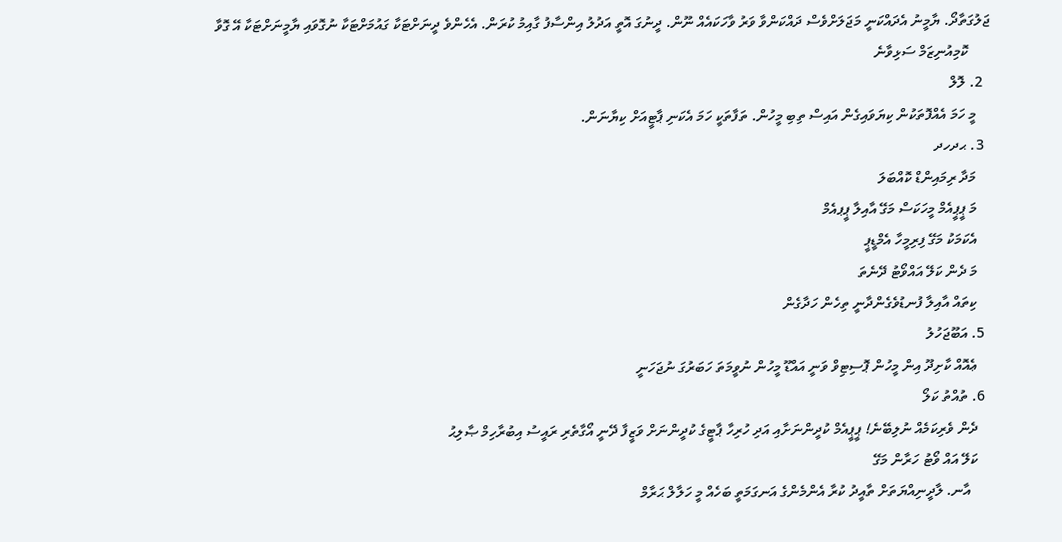ޖަލުގަތާދޯ. ޔާމީނު އެދައްކަނީ މަޖަލަށްވެސް ދައްކަންވާ ވަރު ވާހަކައެއް ނޫން. ދީނުގަ އޮތީ އަދުލު އިންސާފު ގާއިމު ކުރަން. އެހެންވެ ދީނަށްޓަކާ ގައުމަށްޓަކާ ނުގޮވައި ޔާމީނަށްޓަކާ އޭ ގޮވާ
      ކޮމިއުނިޒަމް ސަޅިވާނެ
  2. ލޮލް
    މީ ހަމަ އެއްފޮތަކުން ކިޔަވައިގެން އައިސް ތިބި މީހުން. ތަފާތަކީ ހަމަ އެކަނި ޕާޓީއަށް ކިޔާނަން.
  3. ޙދހދ
    މަދާ ރިމައިންޑް ކޮއްބަލަ
    މަ ޕީޕީއެމް މީހަކަސް މަގޭ އާއިލާ ޕީޕއެމް
    އެކަމަކު މަގޭ ފިރިމީހާ އެމްޑީޕީ
    މަ ދެން ކަލޭ އައްވޯޓު ދޭނެތަ
    ކިތައް އާއިލާ ފުނޑުވެގެންދާނީ ތިހެން ހަދާގެން
  5. އަބޫޖަހުލު
    ޢެއޮއް ކާށިދޫ އިން މީހުން ޕޮސިޓިވް ވަނީ އައްޑޫ މީހުން ނުވީމަތަ ހަބަރުގަ ނުޖަހަނީ
  6. ތުއްތު ކަލޯ
    ދެން ވެރިކަމެއް ނުލިބޭނެ! ޕީޕީއެމް ކުދީންނަށާއި އަދި ހުރިހާ ޕާޓީގެ ކުދީންނަށް ވަޒީފާ ދޭނީ އޯގާތެރި ރައީސު އިބުރާހިމް ޞާލިޙު
    ކަލޭ އައް ވޯޓު ހަރާން މަގޭ
      އާނ. ލާދީނިއްޔަތަށް ތާއީދު ކުރާ އެންމެންގެ އަނގަމަތީ ބަހެއް މީ ހަލާލް ޙަރާމް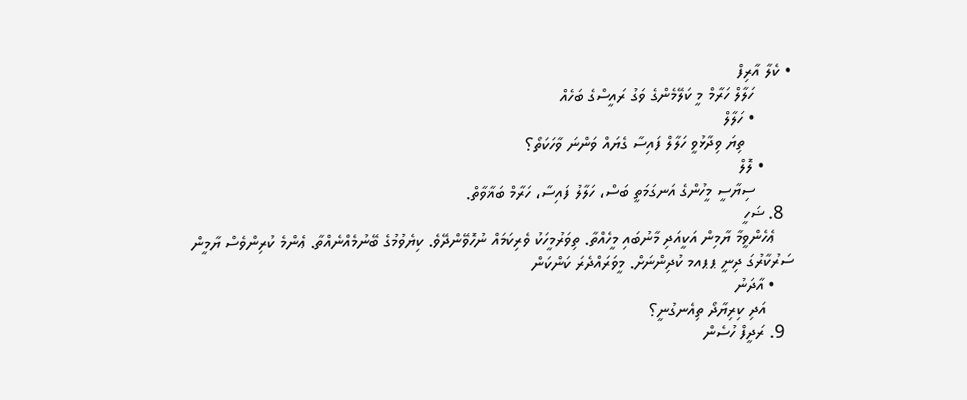• ކެލާ އާރިފް
        ހަލާލް ހަރާމް މީ ކަލޭމެންގެ ވަގު ރައީސްގެ ބަހެއް
        • ހަލާލް
          ތިޔަ ވިދާޅުވީ ހަލާލް ފައިސާ ގެޔައް ވަންނަ ވާހަކަތޯ؟
      • ލޮލް
        ސިޔާސީ މީހުންގެ އަނގަމަތީ ބަސް، ހަލާލު ފައިސާ، ހަރާމް ބަޣާވާތް.
  8. ޟަހީ
    ޢެހެންވީމާ ޔާމިން އަކީއަދި މާނުބައި މީހެއްތާ. ތިވަރުމީހަކު ވެރިކަމައް ނުހޮވޭންދޭވެ. ކިޔެވުމުގެ ބޭނުމެއްނެއްތާ. ޢެންމެ ކުރިންވެސް ޔާމީން ސަރުކާރުގަ ދިނީ ޕޕއމ ކުދިންނަށް. މީވަރައްދެރަ ކަންކަން
    • އާދަނު
      އަދި ކިރިޔާދޯ ތިއެނގުނީ؟
  9. ރަދީފް ހުސެން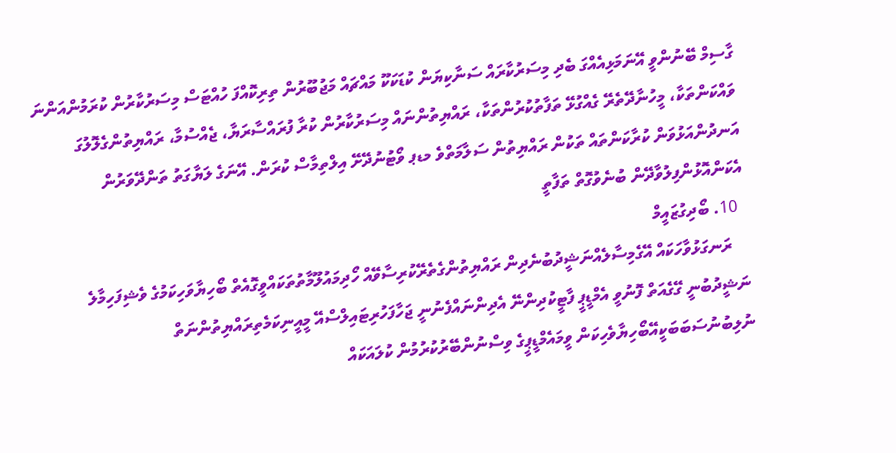ގާސިމް ބޭނުންވީ އޭނަމަޅިއެއްގަ ބެދި މިސަރުކާރައް ސަނާކިޔަން ކުޑަކަކޫ މައްޗައް މަޖުބޫރުން ތިރިކޮއްފަ ހުއްޓަސް މިސަރުކާރުން ކުރަމުންއަންނަ ވައްކަންތަކާ، މީހުނާދޭތެރޭ ގެއްގުޅޭ ތަފާތުކުރުންތަކާ، ރައްޔިތުންނައް މިސަރުކާރުން ކުރާ ފުރައްސާރަޔާ، ޖެއްސުމާ، ރައްޔިތުންގެލޮލުގަ އަނދުންއަޅުވަން ކުރާކަންތައް ތަކުން ރައްޔިތުން ސަލާމަތްވެ މޑޕ ވޯޓުނުދޭށޭ އިލްތިމާސް ކުރަން. އޭނަގެ ލަޔާގަތު ތަންދޭވަރުން އެކަންއޮޅުންފިލުވާދޭން ބުނެވުގޮތް ތަފާތީ
  10. ބޯދިގުޒައީމް
    ރަނގަޅުވާހަކައް އޭގެމިސާލެއްނަޝީދުބުނެދިން ރައްޔިތުންގެތެރޭކުރިސާވޭއް ހޯދިމައުލޫމާތުތަކައްވީގޮއެތް ބޯހިޔާވަހިކަމުގެ ވެޝިފަހިމާލެ ނަޝީދުބުނީ ގޭގެއަތް ފޮނުވީ އެމްޑީޕީ ފާޓީކުދިންނޭ އެދިންނައްފެނުނީ ޖަހާފަހުރިޓައިލްސްއޭ މީއީނިކަމެތިރައްޔިތުންނަތް ނުލިބުނުސަބަބަކީއޭބޯހިޔާވެހިކަން ވީމައެމްޑީޕީގެ ވިސްނުންބޭރުކުރުމުން ކުލައަކައް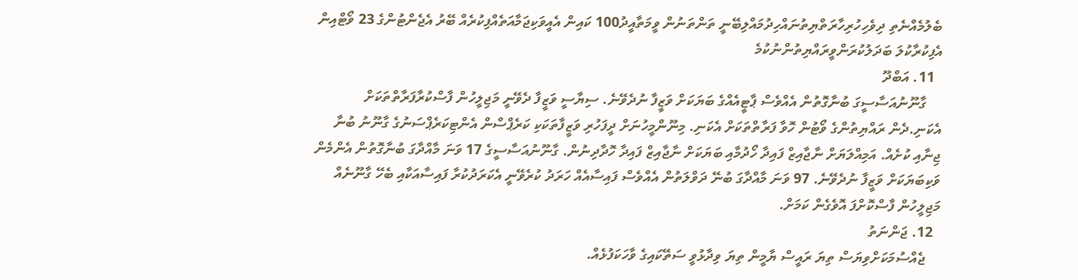ބެލުމެއްނެތި ދިވެހިހުރިހާރަތްޔިތުނައްހިދުމައްލިބޭނީ ތަންތަނުން ވީމަތާއީދު100 ކައިން އެއީވަކިޖަމާއަތެއްފިކުރެއް ބޭރު އެޖެންޓުންގެ 23 ވޯޓްއިން އެފިކުރާކުލަ ބަދަލުކުރަންވީރައްޔިތުންނުކުމެ
  11. އަބްދޫ
    ގާނޫނުއަސާސީގަ ބުނާގޮތުން އެއްވެސް ޕާޓީއެއްގެ ބަޔަކަށް ވަޒީފާ ނުދެވޭނެ. ސިޔާސީ ވަޒީފާ ދެވޭނީ މަޖިލީހުން ފާސްކުރާފަރާތްތަކަށް އެކަނި.ދެން ރައްޔިތުންގެ ވޯޓުން ހޮވާ ފަރާތްތަކަށް އެކަނި. މިނޫންމީހުނަށް ދީފަހުރި ވަޒީފާތަކަކި ކަރެޕްސްން އެންޓިކަރެޕްސަނުގެ ގާނޫނު ބުނާ ޖިނާއި ކުށެއް. އަމިއްލަޔަށް ނާޖާއިޒް ފައިދާ ހޯދުމާއި ބަޔަކަށް ނާޖާއިޒް ފައިދާ ހޮދާދިނުން. ގާނޫނުއަސާސީގެ 17 ވަނަ މާއްދާގަ ބުނާގޮތުން އެންމެން ވަކިބަޔަކަށް ވަޒީފާ ނުދެވޭނެ. 97 ވަނަ މާއްދާގަ ބުނޭ ދަވްލަތުން އެއްވެސް ފައިސާއެއް ހަރަދު ކުރެވޭނީ އެކަރަދުކުރާ ފައިސާއަކާއި ބެހޭ ގާނޫނެއް މަޖިލީހުން ފާސްކޮށްފަ އޮވެގެން ކަމަށް.
  12. ޖަންނަތު
    ޖެއްސުމަކަށްވިޔަސް ތިޔަ ރައީސް ޔާމީން ތިޔަ ވިދާޅުވީ ސަތޭކައިގެ ވާހަކަފުޅެއް.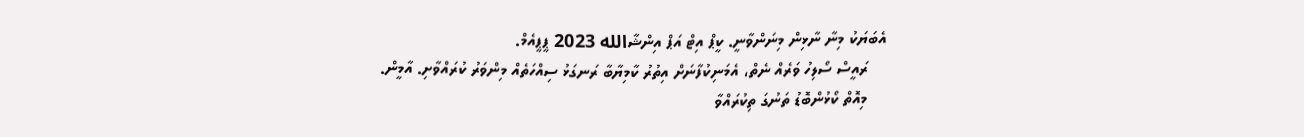އެބަޔަކު މިނާ ނާޅިން މިނަންވާނީ. ކީޕް އިޓް އަޕް އިންޝާالله 2023 ޕީޕީއެމް.
    ރައީސް ސޯލިހު ވަރެއް ނެތް، އެމަނިކުފާނަށް އިތުރު ކާމިޔާބާ ރަނގަޅު ސިއްހަތެއް މިންވަރު ކުރައްވާށި. އާމީން.
    މިއޮތް ކޯޅުންބޮޑު ތަނުގަ ތިކުރައްވާ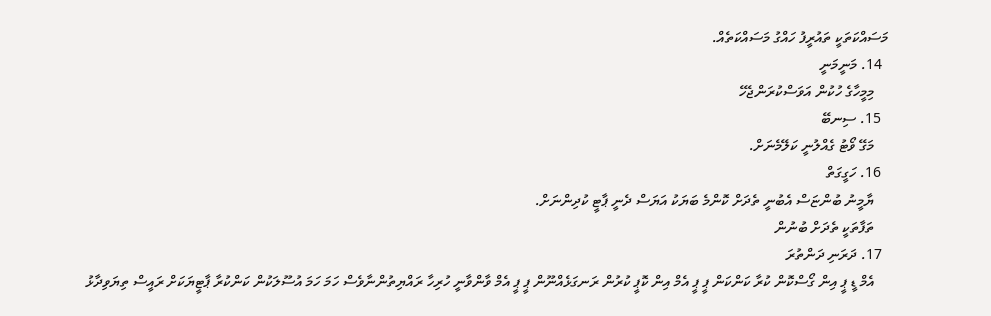މަސައްކަތަކީ ތައުރީފު ހައްގު މަސައްކަތެއް.
  14. މަނީމަނީ
    މިމީހާގެ ހުކުން އަވަސްކުރަންޖެހޭ
  15. ސިނބޭ
    މަގޭ ވޯޓު ގެއްލުނީ ކަލޭމެނަށް.
  16. ހަގީގަތް
    ޔާމީނު ބުންޏަސް އެބުނީ ތެދަށް ކޮންމެ ބަޔަކު އަޔަސް ދެނީ ޕާޓީ ކުދިންނަށް.
    ތަފާތަކީ ތެދަށް ބުނުން
  17. ދަރަނި ދަންތުރަ
    އެމް ޑީ ޕީ އިން ގޯސްކޮން ކުރާ ކަންކަން ޕީ ޕީ އެމް އިން ކޮޕީ ކުރުން ރަނގަޅެއްނޫން ޕީ ޕީ އެމް ވާންވާނީ ހުރިހާ ރައްޔިތުންނާވެސް ހަމަ ހަމަ އުސޫލަކުން ކަންކުރާ ޕާޓީޔަކަށް ރައީސް ތިޔަވިދާޅު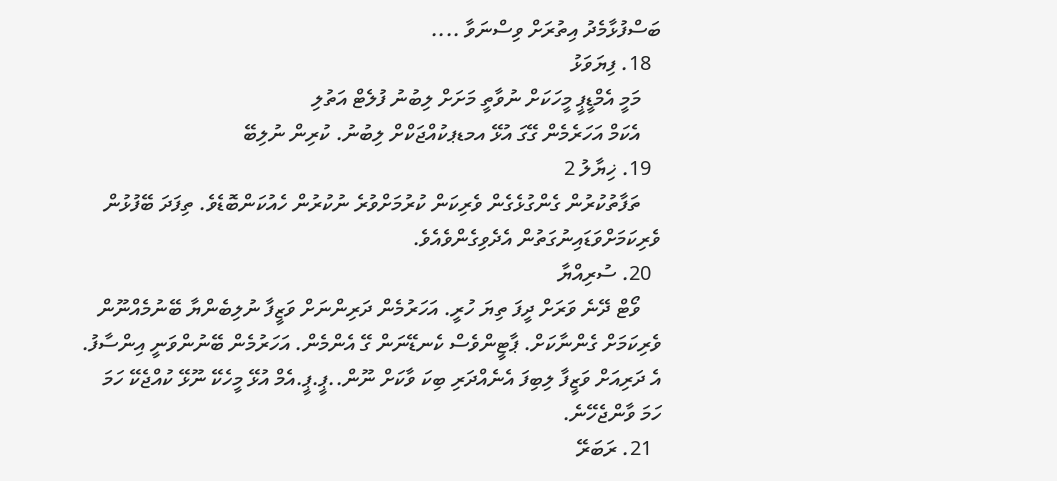ބަސްފުޅާމެދު އިތުރަށް ވިސްނަވާ ....
  18. ފިޔަވަޅު
    މަމީ އެމްޑީޕީ މީހަކަށް ނުވާތީ މަށަށް ލިބުނު ފުލެޓް އަތުލި
    އެކަމް އަހަރެމެން ގޭގަ އުޅޭ އމޑޕކުއްޖަކްށް ލިބުނު. ކުރިން ނުލިބޭ
  19. ޚިޔާލު 2
    ތަފާތުކުރުން ގެންގުޅެގެން ވެރިކަން ކުރުމަށްވުރެ ނުކުރުން ހެއުކަންބޮޑެވެ. ތިފަދަ ބޭފުޅުން ވެރިކަމަށްވަޑައިނުގަތުން އެދެވިގެންވެއެވެ.
  20. ސުރިއްޔާ
    ވޯޓް ދޭނެ ވަރަށް ދީފަ ތިޔަ ހުރީ. އަހަރުމެން ދަރިންނަށް ވަޒީފާ ނުލިބެންޔާ ބޭނުމެއްނޫން ވެރިކަމަށް ގެންނާކަށް. ޕާޓީންވެސް ކެނޑޭނަން ގޭ އެންމެން. އަހަރުމެން ބޭނުންވަނީ އިންސާފު. އެ ދަރިއަށް ވަޒީފާ ލިބިފަ އެނެއްދަރި ބިކަ ވާކަށް ނޫން..ޕީ.ޕީ.އެމް އުޅޭ މީހެކޭ ނޫޅޭ ކުއްޖެކޭ ހަމަ ހަމަ ވާންޖެހޭނެ.
  21. ރަބަރޭ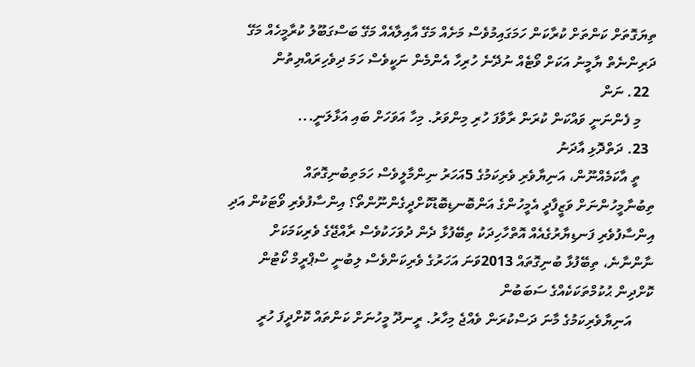ތިޔަގޮތަށް ކަންތަށް ކުރާކަން ހަމަގައިމުވެސް މަށެއް މަގޭ އާއިލާއެއް މަގޭ ބަސްގަބޫލު ކުރާމީހެއް މަގޭ ދަރިންނެތް ޔާމީނު އަކަށް ވޯޓެއް ނުދޭނެ ހުރިހާ އެންމެން ނަކީވެސް ހަމަ ދިވެހިރައްޔިތުން
  22. ނަން
    މި ފެންނަނީ ވައްކަން ކުރަން ރާވާފަ ހުރި މިންވަރު. މިހާ އަވަހަށް ބައި އަޅާލަނީ...
  23. ދަތްދޮޅި އާދަނު
    ތީ އާކަމެއްނޫން، އަނިޔާވެރި ވެރިކަމުގެ 5އަހަރު ނިންމާލީވެސް ހަމަތިބުނިގޮތައް ތިބުނާމީހުންނަށް ވަޒީފާދީ އެމީހުންގެ އަންބޮނޑިބޮޑުކޮށްދީގެންނޫންތޯ؟ އިންސާފުވެރި ވޯޓަކުން އަދި އިންސާފުވެރި ފަނޑިޔާރުގެއެއް އޮތްހާހިދަކު ތިބޭފުޅާ ދެން ދުވަހަކުވެސް ރާއްޖޭގެ ވެރިކަމަކަށް ނާންނާނެ، ތިބޭފުޅާ ބުނިގޮތައް 2013ވަނަ އަހަރުގެ ވެރިކަންވެސް ލިބުނީ ސްޕްރީމް ކޯޓުން ކޮށްދިން ޙުކުމްތަކަކެއްގެ ސަބަބުން
      އަނިޔާވެރިކަމުގެ މާނަ ދަސްކުރަން ވެއްޖެ މިހާރު. ރީނދޫ މީހުނަށް ކަންތައް ކޮށްދީފަ ހުރީ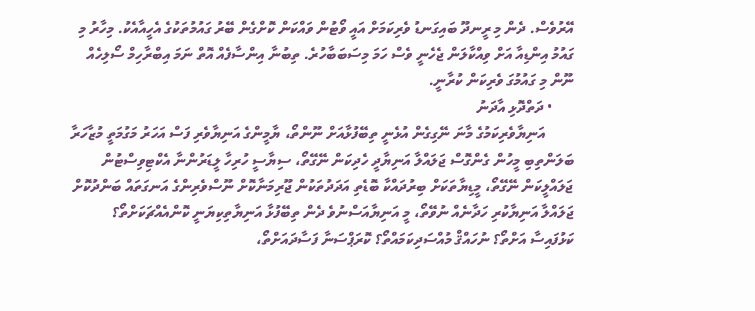އޭރުވެސް. ދެން މި ރީނދޫ ބައިގަނޑު ވެރިކަމަށް އައީ ވޯޓުން ވައްކަން ކޮށްގެން ބޭރު ގައުމުތަކުގެ އެހީއާއެކު. މިހާރު މި ގައުމު އިންޑިއާ އަށް ވިއްކާލަން ޖެހެނީ ވެސް ހަމަ މިސަބަބާހުރެ. ތިބުނާ އިންސާފެއް އޮތް ނަމަ އިބްރާހިމް ސޯލިހެއް ނޫން މި ގައުމުގަ ވެރިކަން ކުރާނީ.
      • ދަތްދޮޅި އާދަނު
        އަނިޔާވެރިކަމުގެ މާނަ ނޭގިގެން އުޅެނީ ތިބޭފުޅާއަށް ނޫންތޯ، ޔާމީންގެ އަނިޔާވެރި ފަސް އަހަރު މަގުމަތީ މުޒާހަރާ ބަލަންތިބި މީހުން ގެންގޮސް ޖަލައްލާ އަނިޔާދީ ހެދިކަން ނޭގޭތޯ، ސިޔާސީ ހުރިހާ ލީޑަރުންނާ އެކްޓިވިސްޓުން ޖަލައްލީކަން ނޭގޭތޯ، މީޑިޔާތަކަށް ބިރުދައްކާ ބޮޑެތި އަދަދުތަކުން ޖޫރިމަނާކޮށް ނޫސްވެރިންގެ އަނގަތައް ބަންދުކޮށް ޖަލައްލާ އަނިޔާކުރި ހަދާނެއް ނުވޭތޯ، މީ އަނިޔާއަސްނުވެ ދެން ތިބޭފުޅާ އަނިޔާތިކިޔަނީ ކޮންއެއްޗަކަށްތޯ؟ ކަޅުފައިސާ އަށްތޯ؟ ނުހައްޤް މުއްސަދިކަމައްތޯ؟ ކޮރަޕްސަނާ ފަސާދައަށްތޯ،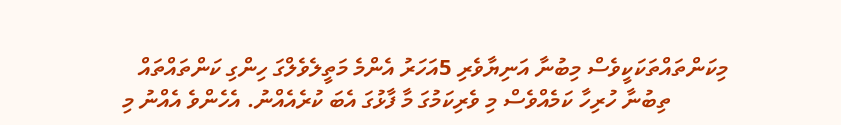މިކަންތައްތަކަކީވެސް މިބުނާ އަނިޔާވެރި 5އަހަރު އެންމެ މަތީލެވެލްގަ ހިންގި ކަންތައްތައް
          ތިބުނާ ހުރިހާ ކަމެއްވެސް މި ވެރިކަމުގަ މާ ފާޅުގަ އެބަ ކުރެއެއްނު. އެހެންވެ އެއްނު މި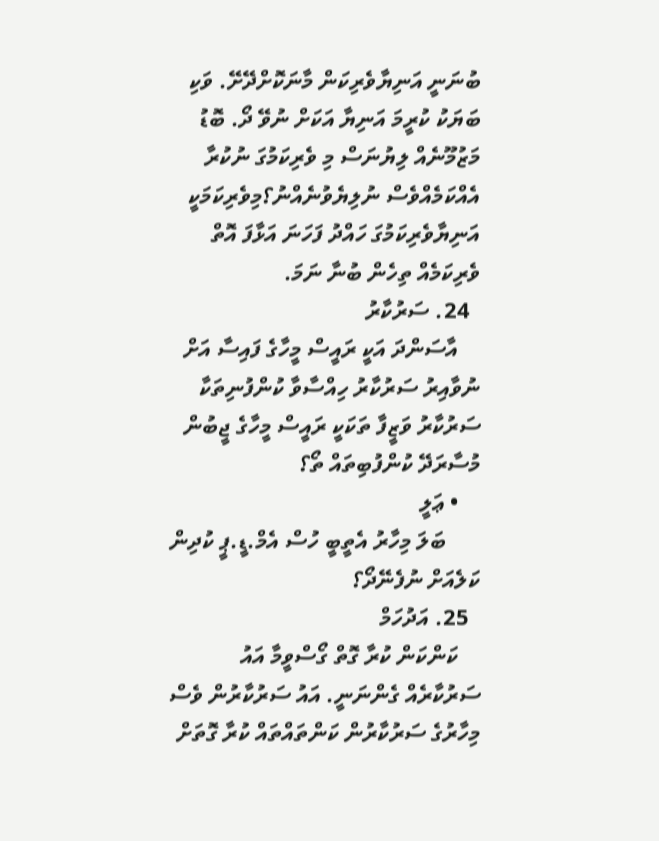ބުނަނީ އަނިޔާވެރިކަން މާނަކޮށްދޭށޭ. ވަކި ބަޔަކު ކުރީމަ އަނިޔާ އަކަށް ނުވޭ ދޯ. ބޮޑު މަޒުމޫނެއް ލިޔުނަސް މި ވެރިކަމުގަ ނުކުރާ އެއްކަމެއްވެސް ނުލިޔެވުނެއްނު؟މިވެރިކަމަކީ އަނިޔާވެރިކަމުގަ ހައްދު ފަހަނަ އަޅާފަ އޮތް ވެރިކަމެއް ތިހެން ބުނާ ނަމަ.
  24. ސަރުކާރު
    އާސަންދަ އަކީ ރައީސް މީހާގެ ފައިސާ އަށް ނުވާއިރު ސަރުކާރު ހިއްސާވާ ކުންފުނިތަކާ ސަރުކާރު ވަޒީފާ ތަކަކީ ރައީސް މީހާގެ ޖީބުން މުސާރަދޭ ކުންފުބިތައް ތޯ؟
    • ޢަލީ
      ބަލަ މިހާރު އެތީބީ ހުސް އެމް.ޑީ.ޕީ ކުދިން ކަލެއަށް ނުފެނޭދޯ؟
  25. އަދުހަމް
    ކަންކަން ކުރާ ގޮތް ގޯސްވީމާ އައު ސަރުކާރެއް ގެންނަނީ. އައު ސަރުކާރުން ވެސް މިހާރުގެ ސަރުކާރުން ކަންތައްތައް ކުރާ ގޮތަށް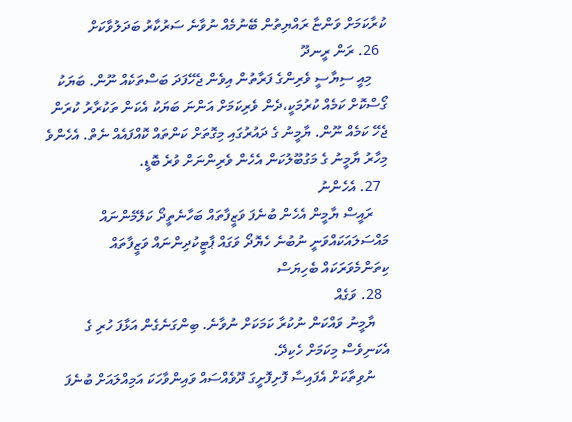ކުރާކަމަށް ވަންޏާ ރައްޔިތުން ބޭނުމެއް ނުވާނެ ސަރުކާރު ބަދަލުވާކަށް
  26. ރަން ރީނދޫ
    މިއީ ސިޔާސީ ވެރިންގެ ފަރާތުން އިވެން ޖެހޭފަދަ ބަސްތަކެއް ނޫން. ބަޔަކު ގޯސްކޮށް ކަމެއް ކުރުމަކީ،ދެން ވެރިކަމަށް އަންނަ ބަޔަކު އެކަން ތަކުރާރު ކުރަން ޖެހޭ ކަމެއް ނޫން. ޔާމީނު ގެ ދައުރުގައި މިގޮތަށް ކަންތައް ކޮއްފައެއް ނެތް. އެހެންވެ މިހާރު ޔާމީނު ގެ މަގުބޫލުކަން އެހެން ވެރިންނަށް ވުރެ ބޮޑީ.
  27. އެހެންނު
    ރައީސް ޔާމީން އެހެން ބުނެފަ ވަޒީފާތައް ބަހާނެތީދޯ ކަލޭމެންނައް މައްސަލައަކައްވަނީ ނުބުނެ ހެޔޮދޯ ވަގައް ޕާޓީކުދިންނައް ވަޒީފާތައް ކިތަންމެވަރަކައް ބެހިޔަސް
  28. ވަގެއް
    ޔާމީނު ވައްކަން ނުކުރާ ކަމަކަށް ނުވާނެ. ބިންގަނެގެން އަޅާފަ ހުރި ގެ އެކަނިވެސް މިކަމަށް ހެކިދޭ.
    ނުވިތާކަށް އެފައިސާ ފޮށިފޮށީގަ ދޫވެއްސައް ވައިންވާހަކަ އަމިއްލައަށް ބުނެފަ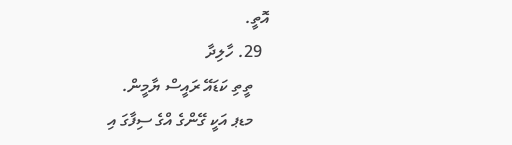އޮތީ.
  29. ހާލިދާ
    ތީތި ކަޑައޭ ރައީސް ޔާމީން.
    މޑޕ އަކީ ގޭންގެ އްގެ ސިފާގަ އި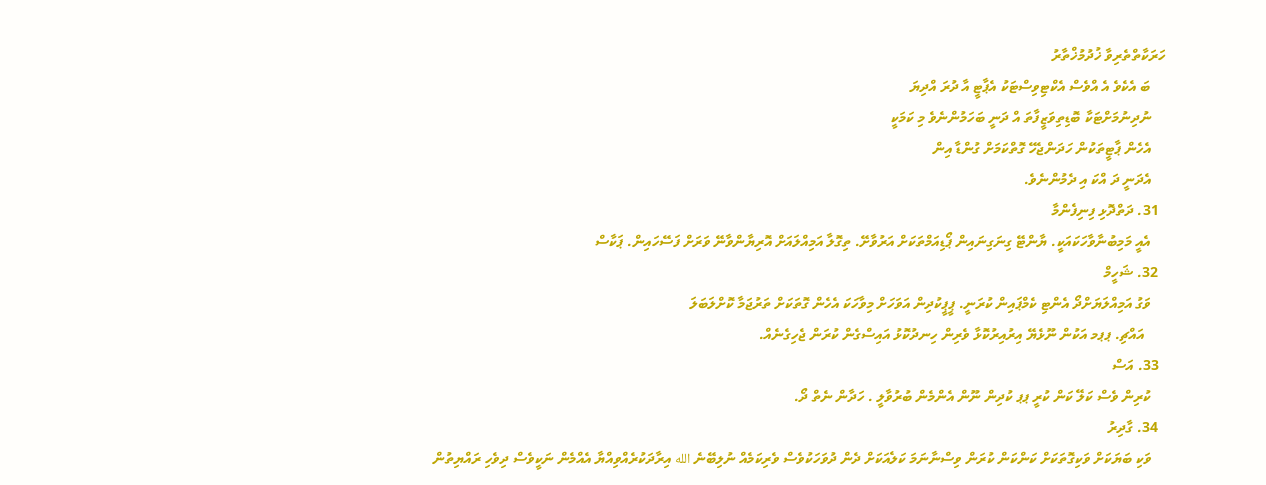ހަރަކާތްތެރިވާ ޚުދުމުޚްތާރު
    ބަ އެކެވެ އެ އްވެސް އެކްޓިވިސްޓަކު އެޕާޓީ އާ ދުރަ އްދިޔަ
    ނުދިނުމަށްޓަކާ ބޮޑިތިވަޒީފާތަ އް ދަނީ ބަހަމުންނެވެ މި ކަމަކީ
    އެހެން ޕާޓީތަކުން ހަދަންޖެހޭ ގޮތްކަމަށް ގުންޑާ އިން
    އެދަނީ ދަ އްކަ އި ދެމުންނެވެ.
  31. ދަތްދޮޅި ފިނިފެންމާ
    އެއީ މަމިބުނާވާހަކައަކީ. ޔާންޓޭ ގިނަގިނައިން ޕޯޑިއަމްތަކަށް އަރުވާށޭ. ތިގޮލާ އަމިއްލައަށް އޮރިޔާންވާނޭ ވަރަށް ފަސޭހައިން. ޕަކާސް
  32. ޝަހީމް
    ވަގު އަމިއްލަޔަށްދޯ އެންޓި ކެމްޕައިން ކުރަނީ. ޕީޕީކުދިން އަވަހަށް މިވާހަކަ އެހެން ގޮތަކަށް ތަރުޖަމާ ކޮށްލަބަލަ
      އައްޗި. ޕޕމ އަކުން ނޫޅެޔޭ އިރުއިރުކޮޅާ ވެރިން ހިނދުކޮޅު އައިސްގެން ކުރަން ޖެހިގެނެއް.
  33. އަސް
    ކުރިން ވެސް ކަލޭ ކަން ކުރީ ޕޕ ކުދިން ނޫން އެންމެން ބުރުވާލީ . ހަދާން ނެތް ދޯ.
  34. ގާދިރު
    ވަކި ބަޔަކަށް ވަކިގޮތަކަށް ކަންކަން ކުރަން ވިސްނާނަމަ ކަލެއަކަށް ދެން ދުވަހަކުވެސް ވެރިކަމެއް ނުލިބޭނެ الله އިރާދަކުރެއްވިއްޔާ އެއްމެން ނަކީވެސް ދިވެހި ރައްޔިތުން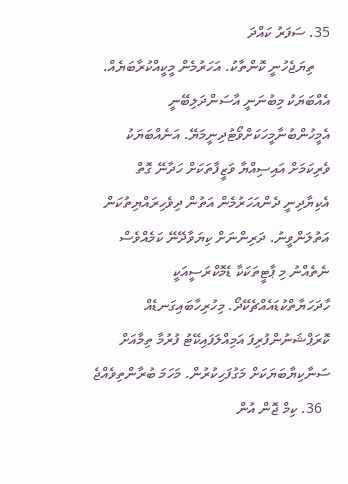35. ސަފަރު ކައްދަ
    ތިޔަޖެހުނީ ކޮންތާކު. އަހަރުމެން މީކީއްކުރާބަޔެއް. އެއްބަޔަކު މިބުނަނީ އާސަންދަލިބޭނީ އެމީހުންބުނާމީހަކަށްވޯޓުދިނީމަޔޭ. އަނެއްބަޔަކު ވެރިކަމަށް އައިސިއްޔާ ވަޒީފާތަކަށް ހަދާނޭ ގޮތް އެކިޔާދިނީ ދެންއަހަރުމެން އަތުން ދިވެހިރައްޔިތުކަން އަތުލަންވީނު. ދަރިންނަށް ކިޔަވާދޭނޭ ކަމެއްވެސް ނެތެއްނު މި ޕާޓީތަކަކާ ޑެމޮކްރަސީއަކީ ހާދަހަޔާތްކުޑައެއްޗެކޭދޯ. މިހުރިހާބައިގަނޑެއް ކޮރަޕްޝަނުންފުރިފަ އަމިއްލަފައިކޭޓު ފުރުމާ ތިމާއަށް ސަނާކިޔާބަޔަކަށް މަގުފަހިކުރުން. މަހަމަ ބުރާންތިވެއްޖެ
  36. ކިމް ޖޮން އުން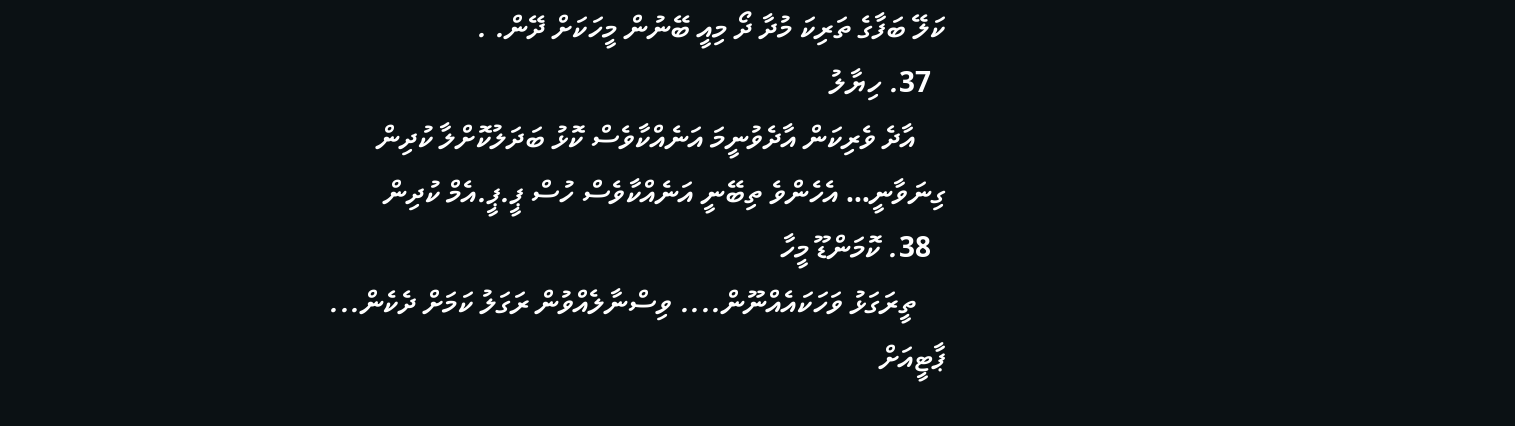ކަލޭ ބަފާގެ ތަރިކަ މުދާ ދޯ މިއީ ބޭނުން މީހަކަށް ދޭން. .
  37. ހިޔާލު
    އާދެ ވެރިކަން އާދެވުނީމަ އަނެއްކާވެސް ކޮޅު ބަދަލުކޮށްލާ ކުދިން ގިނަވާނީ… އެހެންވެ ތިބޭނީ އަނެއްކާވެސް ހުސް ޕީ.ޕީ.އެމް ކުދިން
  38. ކޮމަންޑޫ މީހާ
    ތީރަގަޅު ވަހަކައެއްނޫން.... ވިސްނާލެއްވުން ރަގަލު ކަމަށް ދެކެން... ޕާޓީއަށް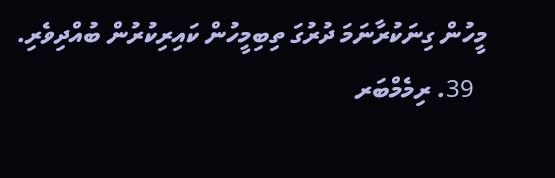މީހުން ގިނަކުރާނަމަ ދުރުގަ ތިބިމީހުން ކައިރިކުރުން ބުއްދިވެރި.
  39. ރިމެމްބަރ